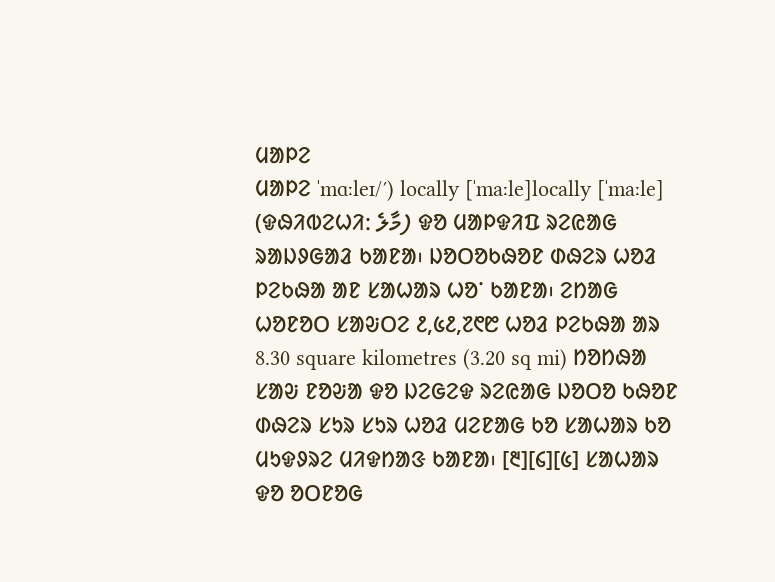ᱢᱟᱞᱮ
ᱢᱟᱞᱮ ˈmɑːleɪ/′) locally [ˈmaːle]locally [ˈmaːle] (ᱫᱷᱤᱵᱮᱦᱤᱺ މާލެ) ᱫᱚ ᱢᱟᱞᱫᱤᱯ ᱨᱮᱭᱟᱜ ᱨᱟᱡᱽᱜᱟᱲ ᱠᱟᱱᱟ᱾ ᱡᱚᱛᱚᱠᱷᱚᱱ ᱰᱷᱮᱨ ᱦᱚᱲ ᱞᱮᱠᱷᱟ ᱟᱱ ᱥᱟᱦᱟᱨ ᱦᱚᱸ ᱠᱟᱱᱟ᱾ ᱮᱴᱟᱜ ᱦᱚᱱᱚᱛ ᱥᱟᱶᱛᱮ ᱒,᱕᱒,᱗᱖᱘ ᱦᱚᱲ ᱞᱮᱠᱷᱟ ᱟᱨ 8.30 square kilometres (3.20 sq mi) ᱴᱚᱴᱷᱟ ᱥᱟᱶ ᱱᱚᱶᱟ ᱫᱚ ᱡᱮᱜᱮᱫ ᱨᱮᱭᱟᱜ ᱡᱚᱛᱚ ᱠᱷᱚᱱ ᱰᱷᱮᱨ ᱥᱩᱨ ᱥᱩᱨ ᱦᱚᱲ ᱢᱮᱱᱟᱜ ᱠᱚ ᱥᱟᱦᱟᱨ ᱠᱚ ᱢᱩᱫᱽᱨᱮ ᱢᱤᱫᱴᱟᱝ ᱠᱟᱱᱟ᱾ [᱓][᱔][᱕] ᱥᱟᱦᱟᱨ ᱫᱚ ᱚᱛᱱᱚᱜ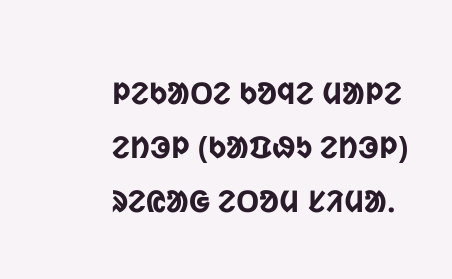ᱞᱮᱠᱟᱛᱮ ᱠᱚᱧᱮ ᱢᱟᱞᱮ ᱮᱴᱳᱞ (ᱠᱟᱯᱷᱩ ᱮᱴᱳᱞ) ᱨᱮᱭᱟᱜ ᱮᱛᱚᱢ ᱥᱤᱢᱟᱹ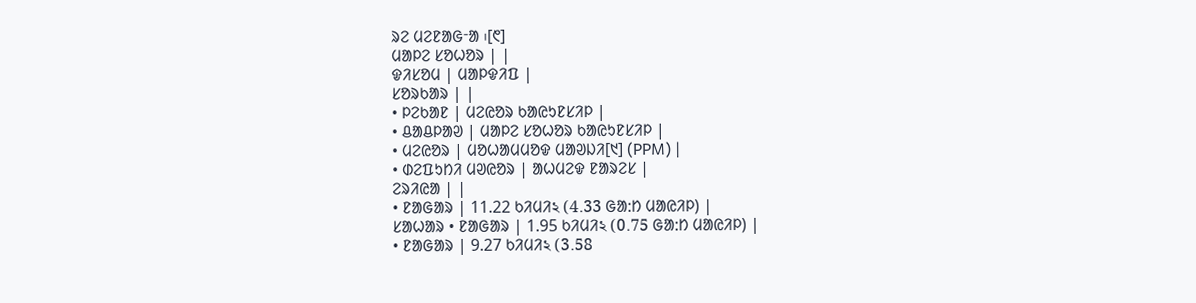ᱨᱮ ᱢᱮᱱᱟᱜᱼᱟ ᱾[᱖]
ᱢᱟᱞᱮ ᱥᱚᱦᱚᱨ | |
ᱫᱤᱥᱚᱢ | ᱢᱟᱞᱫᱤᱯ |
ᱥᱚᱨᱠᱟᱨ | |
• ᱞᱮᱠᱟᱱ | ᱢᱮᱭᱚᱨ ᱠᱟᱭᱩᱱᱥᱤᱞ |
• ᱪᱟᱪᱞᱟᱣ | ᱢᱟᱞᱮ ᱥᱚᱦᱚᱨ ᱠᱟᱭᱩᱱᱥᱤᱞ |
• ᱢᱮᱭᱚᱨ | ᱢᱚᱦᱟᱢᱢᱚᱫ ᱢᱟᱣᱡᱤ[᱑] (PPM) |
• ᱰᱮᱯᱩᱴᱤ ᱢᱣᱭᱚᱨ | ᱟᱦᱢᱮᱫ ᱱᱟᱨᱮᱥ |
ᱮᱨᱤᱭᱟ | |
• ᱱᱟᱜᱟᱨ | 11.22 ᱠᱤᱢᱤ২ (4.33 ᱜᱟᱺᱴ ᱢᱟᱭᱤᱞ) |
ᱥᱟᱦᱟᱨ • ᱱᱟᱜᱟᱨ | 1.95 ᱠᱤᱢᱤ২ (0.75 ᱜᱟᱺᱴ ᱢᱟᱭᱤᱞ) |
• ᱱᱟᱜᱟᱨ | 9.27 ᱠᱤᱢᱤ২ (3.58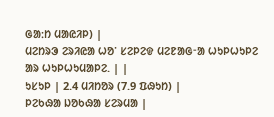ᱜᱟᱺᱴ ᱢᱟᱭᱤᱞ) |
ᱢᱮᱴᱨᱳ ᱮᱨᱤᱭᱟ ᱦᱚᱸ ᱥᱮᱞᱮᱫ ᱢᱮᱱᱟᱜᱼᱟ ᱦᱩᱞᱦᱩᱞᱮ ᱟᱨ ᱦᱩᱞᱦᱩᱢᱟᱞᱮ. | |
ᱩᱥᱩᱞ | 2.4 ᱢᱤᱴᱚᱨ (7.9 ᱯᱷᱩᱴ) |
ᱞᱮᱠᱷᱟ ᱡᱚᱠᱷᱟ ᱥᱮᱨᱢᱟ |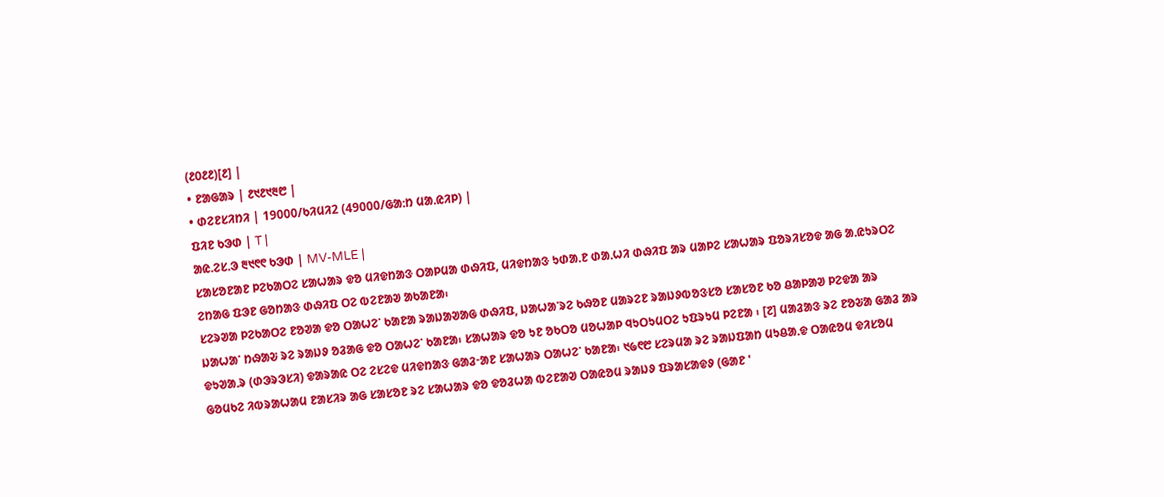(᱒᱐᱒᱒)[᱒] |
• ᱱᱟᱜᱟᱨ | ᱒᱑᱒᱑᱓᱘ |
• ᱰᱮᱱᱥᱤᱴᱤ | 19000/ᱠᱤᱢᱤ2 (49000/ᱜᱟᱺᱴ ᱢᱟᱹᱭᱤᱞ) |
ᱯᱤᱱ ᱠᱳᱰ | T |
ᱟᱭ.ᱮᱥ.ᱳ ᱓᱑᱖᱖ ᱠᱳᱰ | MV-MLE |
ᱥᱟᱥᱚᱱᱟᱱ ᱞᱮᱠᱟᱛᱮ ᱥᱟᱦᱟᱨ ᱫᱚ ᱢᱤᱫᱴᱟᱝ ᱛᱟᱞᱢᱟ ᱰᱷᱤᱯ, ᱢᱤᱫᱴᱟᱝ ᱩᱰᱟᱹᱱ ᱰᱟᱹᱦᱤ ᱰᱷᱤᱯ ᱟᱨ ᱢᱟᱞᱮ ᱥᱟᱦᱟᱨ ᱯᱚᱨᱤᱥᱚᱫ ᱟᱜ ᱟᱹᱭᱩᱨᱛᱮ ᱮᱴᱟᱜ ᱯᱳᱱ ᱜᱚᱴᱟᱝ ᱰᱷᱤᱯ ᱛᱮ ᱵᱮᱱᱟᱣ ᱟᱠᱟᱱᱟ᱾
ᱥᱮᱨᱣᱟ ᱞᱮᱠᱟᱛᱮ ᱱᱚᱣᱟ ᱫᱚ ᱛᱟᱦᱮᱸ ᱠᱟᱱᱟ ᱨᱟᱡᱟᱣᱟᱜ ᱰᱷᱤᱯ, ᱡᱟᱦᱟᱸᱨᱮ ᱠᱷᱚᱱ ᱢᱟᱨᱮᱱ ᱨᱟᱡᱽᱵᱚᱝᱥᱚ ᱥᱟᱥᱚᱱ ᱠᱚ ᱪᱟᱞᱟᱣ ᱞᱮᱫᱟ ᱟᱨ ᱡᱟᱦᱟᱸ ᱴᱷᱟᱶ ᱨᱮ ᱨᱟᱡᱽ ᱚᱲᱟᱜ ᱫᱚ ᱛᱟᱦᱮᱸ ᱠᱟᱱᱟ᱾ ᱥᱟᱦᱟᱨ ᱫᱚ ᱩᱱ ᱚᱠᱛᱚ ᱢᱚᱦᱟᱞ ᱧᱩᱛᱩᱢᱛᱮ ᱩᱯᱨᱩᱢ ᱞᱮᱱᱟ ᱾ [᱗] ᱢᱟᱲᱟᱝ ᱨᱮ ᱱᱚᱶᱟ ᱜᱟᱲ ᱟᱨ ᱫᱩᱣᱟᱹᱨ (ᱰᱳᱨᱳᱥᱤ) ᱫᱟᱨᱟᱭ ᱛᱮ ᱮᱥᱮᱫ ᱢᱤᱫᱴᱟᱝ ᱜᱟᱲᱼᱟᱱ ᱥᱟᱦᱟᱨ ᱛᱟᱦᱮᱸ ᱠᱟᱱᱟ᱾ ᱑᱙᱖᱘ ᱥᱮᱨᱢᱟ ᱨᱮ ᱨᱟᱡᱯᱟᱴ ᱢᱩᱪᱟᱹᱫ ᱛᱟᱭᱚᱢ ᱫᱤᱥᱚᱢ ᱜᱚᱢᱠᱮ ᱤᱵᱨᱟᱦᱟᱢ ᱱᱟᱥᱤᱨ ᱟᱜ ᱥᱟᱥᱚᱱ ᱨᱮ ᱥᱟᱦᱟᱨ ᱫᱚ ᱫᱚᱲᱦᱟ ᱵᱮᱱᱟᱣ ᱛᱟᱭᱚᱢ ᱨᱟᱡᱽ ᱯᱨᱟᱥᱟᱫᱽ (ᱜᱟᱱ '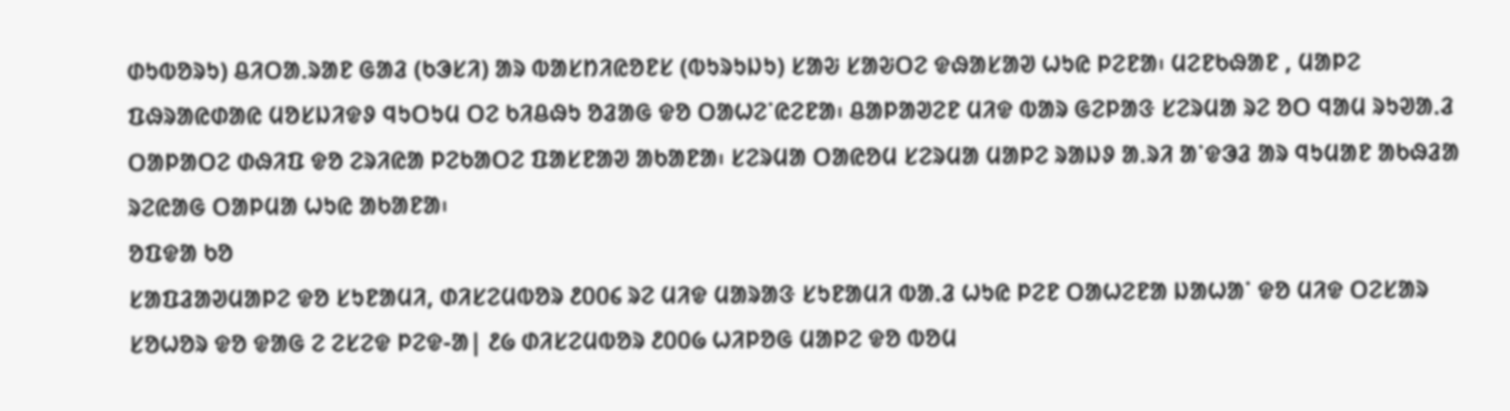ᱰᱩᱵᱚᱨᱩ) ᱪᱤᱛᱟᱹᱨᱟᱱ ᱜᱟᱲ (ᱠᱳᱥᱤ) ᱟᱨ ᱵᱟᱥᱴᱤᱭᱚᱱᱥ (ᱵᱩᱨᱩᱡᱩ) ᱥᱟᱶ ᱥᱟᱶᱛᱮ ᱫᱷᱟᱥᱟᱣ ᱦᱩᱭ ᱞᱮᱱᱟ᱾ ᱢᱮᱱᱠᱷᱟᱱ , ᱢᱟᱞᱮ ᱯᱷᱨᱟᱭᱰᱟᱭ ᱢᱚᱥᱡᱤᱫᱽ ᱧᱩᱛᱩᱢ ᱛᱮ ᱠᱤᱪᱷᱩ ᱚᱲᱟᱜ ᱫᱚ ᱛᱟᱦᱮᱸᱭᱮᱱᱟ᱾ ᱪᱟᱞᱟᱣᱮᱱ ᱢᱤᱫ ᱵᱟᱨ ᱜᱮᱞᱟᱝ ᱥᱮᱨᱢᱟ ᱨᱮ ᱚᱛ ᱧᱟᱢ ᱨᱩᱣᱟᱹᱲ ᱛᱟᱞᱟᱛᱮ ᱰᱷᱤᱯ ᱫᱚ ᱮᱨᱤᱭᱟ ᱞᱮᱠᱟᱛᱮ ᱯᱟᱥᱱᱟᱣ ᱟᱠᱟᱱᱟ᱾ ᱥᱮᱨᱢᱟ ᱛᱟᱭᱚᱢ ᱥᱮᱨᱢᱟ ᱢᱟᱞᱮ ᱨᱟᱡᱽ ᱟᱹᱨᱤ ᱟᱸᱫᱳᱲ ᱟᱨ ᱧᱩᱢᱟᱱ ᱟᱠᱷᱲᱟ ᱨᱮᱭᱟᱜ ᱛᱟᱞᱢᱟ ᱦᱩᱭ ᱟᱠᱟᱱᱟ᱾
ᱚᱯᱫᱟ ᱠᱚ
ᱥᱟᱯᱲᱟᱣᱢᱟᱞᱮ ᱫᱚ ᱥᱩᱱᱟᱢᱤ, ᱰᱤᱥᱮᱢᱵᱚᱨ ᱒᱐᱐᱔ ᱨᱮ ᱢᱤᱫ ᱢᱟᱨᱟᱝ ᱥᱩᱱᱟᱢᱤ ᱵᱟᱹᱲ ᱦᱩᱭ ᱞᱮᱱ ᱛᱟᱦᱮᱱᱟ ᱡᱟᱦᱟᱸ ᱫᱚ ᱢᱤᱫ ᱛᱮᱥᱟᱨ ᱥᱚᱦᱚᱨ ᱫᱚ ᱫᱟᱜ ᱮ ᱮᱥᱮᱫ ᱞᱮᱫ-ᱟ| ᱒᱙ ᱰᱤᱥᱮᱢᱵᱚᱨ ᱒᱐᱐᱙ ᱦᱤᱞᱚᱜ ᱢᱟᱞᱮ ᱫᱚ ᱵᱚᱢ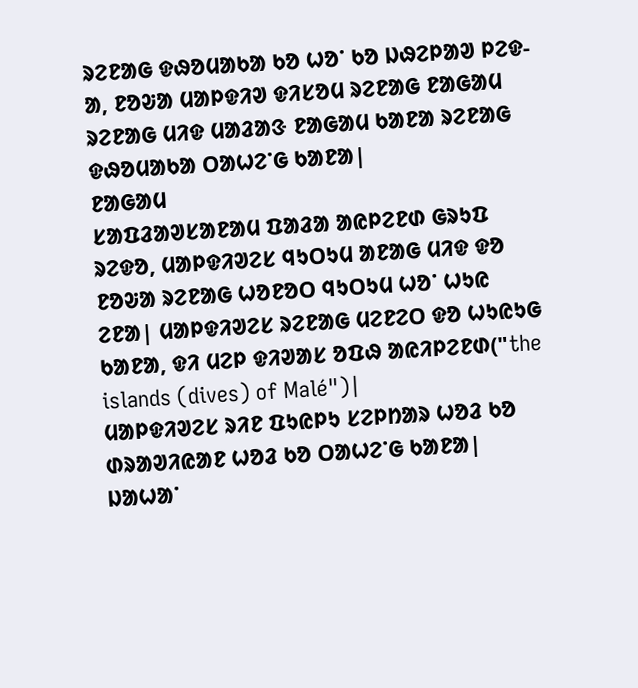ᱨᱮᱱᱟᱜ ᱫᱷᱚᱢᱟᱠᱟ ᱠᱚ ᱦᱚᱸ ᱠᱚ ᱡᱷᱮᱞᱟᱣ ᱞᱮᱫ-ᱟ, ᱱᱚᱶᱟ ᱢᱟᱞᱫᱤᱣ ᱫᱤᱥᱚᱢ ᱨᱮᱱᱟᱜ ᱱᱟᱜᱟᱢ ᱨᱮᱱᱟᱜ ᱢᱤᱫ ᱢᱟᱲᱟᱝ ᱱᱟᱜᱟᱢ ᱠᱟᱱᱟ ᱨᱮᱱᱟᱜ ᱫᱷᱚᱢᱟᱠᱟ ᱛᱟᱦᱮᱸᱜ ᱠᱟᱱᱟ|
ᱱᱟᱜᱟᱢ
ᱥᱟᱯᱲᱟᱣᱥᱟᱱᱟᱢ ᱯᱟᱲᱟ ᱟᱭᱞᱮᱱᱰ ᱜᱨᱩᱯ ᱨᱮᱫᱚ, ᱢᱟᱞᱫᱤᱣᱮᱥ ᱧᱩᱛᱩᱢ ᱟᱱᱟᱜ ᱢᱤᱫ ᱫᱚ ᱱᱚᱶᱟ ᱨᱮᱱᱟᱜ ᱦᱚᱱᱚᱛ ᱧᱩᱛᱩᱢ ᱦᱚᱸ ᱦᱩᱭ ᱮᱱᱟ| ᱢᱟᱞᱫᱤᱣᱮᱥ ᱨᱮᱱᱟᱜ ᱢᱮᱱᱮᱛ ᱫᱚ ᱦᱩᱭᱩᱜ ᱠᱟᱱᱟ, ᱫᱤ ᱢᱮᱞ ᱫᱤᱣᱟᱥ ᱚᱯᱷ ᱟᱭᱤᱞᱮᱱᱰ("the islands (dives) of Malé")|
ᱢᱟᱞᱫᱤᱣᱮᱥ ᱨᱤᱱ ᱯᱩᱭᱞᱩ ᱥᱮᱞᱴᱟᱨ ᱦᱚᱲ ᱠᱚ ᱰᱨᱟᱣᱤᱭᱟᱱ ᱦᱚᱲ ᱠᱚ ᱛᱟᱦᱮᱸᱜ ᱠᱟᱱᱟ| ᱡᱟᱦᱟᱸ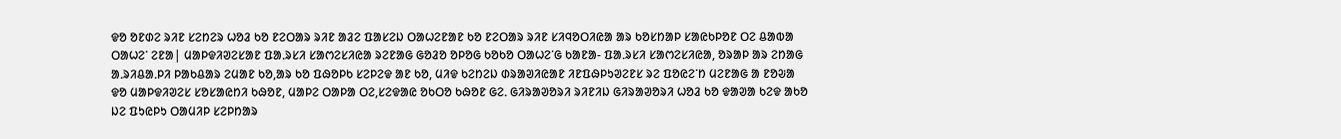ᱫᱚ ᱚᱱᱰᱮ ᱨᱤᱱ ᱥᱮᱴᱮᱨ ᱦᱚᱲ ᱠᱚ ᱱᱮᱛᱟᱨ ᱨᱤᱱ ᱟᱲᱮ ᱯᱟᱥᱮᱡ ᱛᱟᱦᱮᱱᱟᱱ ᱠᱚ ᱱᱮᱛᱟᱨ ᱨᱤᱱ ᱥᱤᱧᱚᱛᱤᱭᱟ ᱟᱨ ᱠᱚᱥᱴᱟᱞ ᱥᱟᱭᱠᱞᱚᱱ ᱛᱮ ᱪᱟᱵᱟ ᱛᱟᱦᱮᱸ ᱮᱱᱟ| ᱢᱟᱞᱫᱤᱣᱮᱥᱟᱱ ᱯᱟᱹᱨᱥᱤ ᱥᱟᱬᱮᱥᱤᱭᱟ ᱨᱮᱱᱟᱜ ᱜᱚᱲᱚ ᱚᱞᱚᱜ ᱠᱚᱠᱚ ᱛᱟᱦᱮᱸᱜ ᱠᱟᱱᱟ- ᱯᱟᱹᱨᱥᱤ ᱥᱟᱬᱮᱥᱤᱭᱟ, ᱚᱨᱟᱞ ᱟᱨ ᱮᱴᱟᱜ ᱟᱹᱨᱤᱪᱟᱹᱞᱤ ᱞᱟᱠᱪᱟᱨ ᱮᱢᱟᱱ ᱠᱚ,ᱟᱨ ᱠᱚ ᱯᱷᱚᱞᱠ ᱥᱮᱞᱮᱫ ᱟᱱ ᱠᱚ, ᱢᱤᱫ ᱠᱮᱴᱮᱡ ᱰᱨᱟᱣᱤᱭᱟᱱ ᱤᱱᱯᱷᱞᱩᱣᱮᱱᱥ ᱨᱮ ᱯᱚᱭᱮᱸᱴ ᱢᱮᱱᱟᱜ ᱟ ᱱᱚᱶᱟ ᱫᱚ ᱢᱟᱞᱫᱤᱣᱮᱥ ᱥᱚᱥᱟᱭᱴᱤ ᱠᱷᱚᱱ, ᱢᱟᱞᱮ ᱛᱟᱞᱟ ᱛᱮ,ᱥᱮᱫᱟᱭ ᱚᱠᱛᱚ ᱠᱷᱚᱱ ᱜᱮᱹ ᱜᱤᱨᱟᱣᱚᱨᱤ ᱨᱤᱱᱤᱡ ᱜᱤᱨᱟᱣᱚᱨᱤ ᱦᱚᱲ ᱠᱚ ᱫᱟᱣᱟ ᱠᱮᱫ ᱟᱠᱚ ᱡᱮ ᱯᱩᱭᱞᱩ ᱛᱟᱢᱤᱞ ᱥᱮᱞᱴᱟᱨ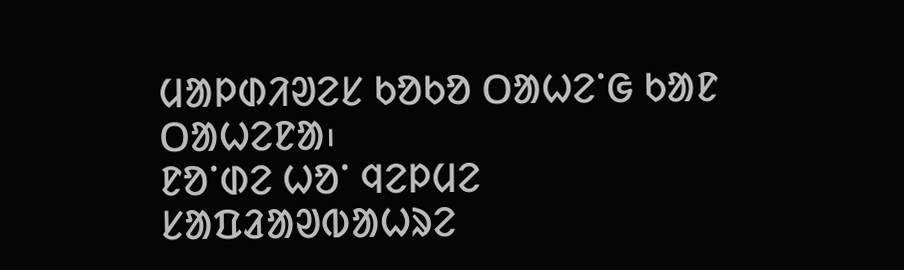ᱢᱟᱞᱰᱤᱣᱮᱥ ᱠᱚᱠᱚ ᱛᱟᱦᱮᱸᱜ ᱠᱟᱱ ᱛᱟᱦᱮᱱᱟ᱾
ᱱᱚᱸᱰᱮ ᱦᱚᱸ ᱧᱮᱞᱢᱮ
ᱥᱟᱯᱲᱟᱣᱵᱟᱦᱨᱮ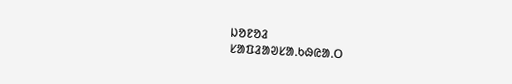ᱡᱚᱱᱚᱲ
ᱥᱟᱯᱲᱟᱣᱥᱟᱹᱠᱷᱭᱟᱹᱛ